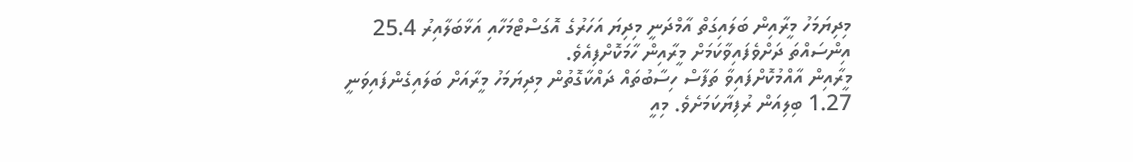މިދިޔަމަހު މީރާއިން ބަލައިގަތް އާމްދަނީ މިދިޔަ އަހަރުގެ އޮގަސްޓްމަހާއި އަޅާބަލާއިރު 25.4 އިންސައްތަ ދަށްވެފައިވާކަމަށް މީރާއިން ހާމަކޮށްފިއެވެ.
މީރާއިން އާއްމުކޮށްފައިވާ ތަފާސް ހިސާބުތައް ދައްކާގޮތުން މިދިޔަމަހު މީރާއަށް ބަލައިގެންފައިވަނީ 1.27 ބިލިއަން ރުފިޔާކަމަށެވެ. މިއީ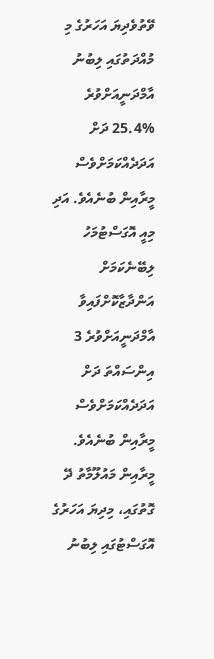ވޭތުވެދިޔަ އަހަރުގެ މި މުއްދަތުގައި ލިބުނު އާމްދަނީއަށްވުރެ %25.4 ދަށް އަދަދެއްކަމަށްވެސް މީރާއިން ބުނެއެވެ. އަދި މިއީ އޮގަސްޓުމަހު ލިބޭނެކަމަށް އަންދާޒާކޮށްފައިވާ އާމްދަނީއަށްވުރެ 3 އިންސައްތަ ދަށް އަދަދެއްކަމަށްވެސް މީރާއިން ބުނެއެވެ.
މީރާއިން މައުލޫމާތު ދޭ ގޮތުގައި، މިދިޔަ އަހަރުގެ އޮގަސްޓުގައި ލިބުނު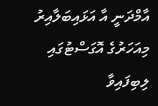އާމްދަނީ އާ އަޅައިބަލާއިރު މިއަހަރުގެ އޮގަސްޓުގައި ލިބިފައިވާ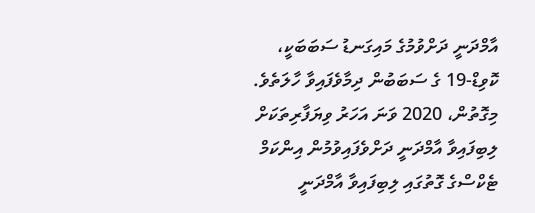އާމްދަނީ ދަށްވުމުގެ މައިގަނޑު ސަބަބަކީ، ކޮވިޑް-19 ގެ ސަބަބުން ދިމާވެފައިވާ ހާލަތެވެ. މިގޮތުން، 2020 ވަނަ އަހަރު ވިޔަފާރިތަކަށް ލިބިފައިވާ އާމްދަނީ ދަށްވެފައިވުމުން އިންކަމް ޓެކްސްގެ ގޮތުގައި ލިބިފައިވާ އާމްދަނީ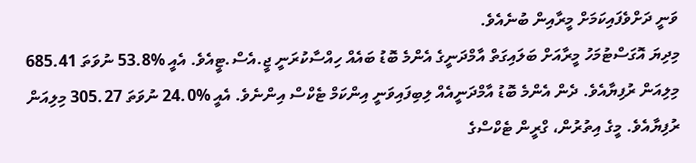ވަނީ ދަށްވެފައިކަމަށް މީރާއިން ބުނެއެވެ.
މިދިޔަ އޮގަސްޓުމަހު މީރާއަށް ބަލައިގަތް އާމްދަނީގެ އެންމެ ބޮޑު ބައެއް ހިއްސާކުރަނީ ޖީ.އެސް.ޓީއެވެ. އެއީ %53.8 ނުވަތަ 685.41 މިލިއަން ރުފިޔާއެވެ. ދެން އެންމެ ބޮޑު އާމްދަނީއެއް ލިބިފައިވަނީ އިންކަމް ޓެކްސް އިންނެވެ. އެއީ %24.0 ނުވަތަ 305.27 މިލިއަން ރުފިޔާއެވެ. މީގެ އިތުރުން، ގްރީން ޓެކްސްގެ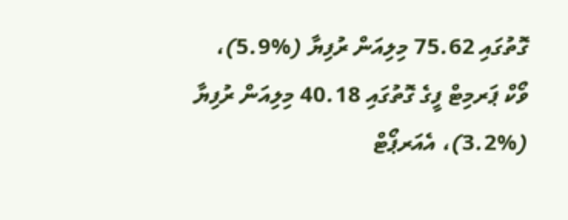ގޮތުގައި 75.62 މިލިއަން ރުފިޔާ (%5.9)، ވޯކް ޕަރމިޓް ފީގެ ގޮތުގައި 40.18 މިލިއަން ރުފިޔާ (%3.2)، އެއަރޕޯޓް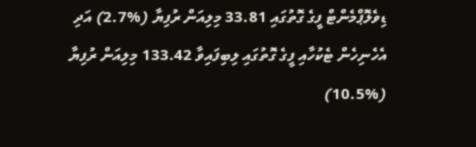ޑިވެލޮޕްމެންޓް ފީގެ ގޮތުގައި 33.81 މިލިއަން ރުފިޔާ (%2.7) އަދި އެހެނިހެން ޓެކުހާއި ފީގެ ގޮތުގައި ލިބިފައިވާ 133.42 މިލިއަން ރުފިޔާ (%10.5)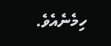ހިމެނެއެވެ.